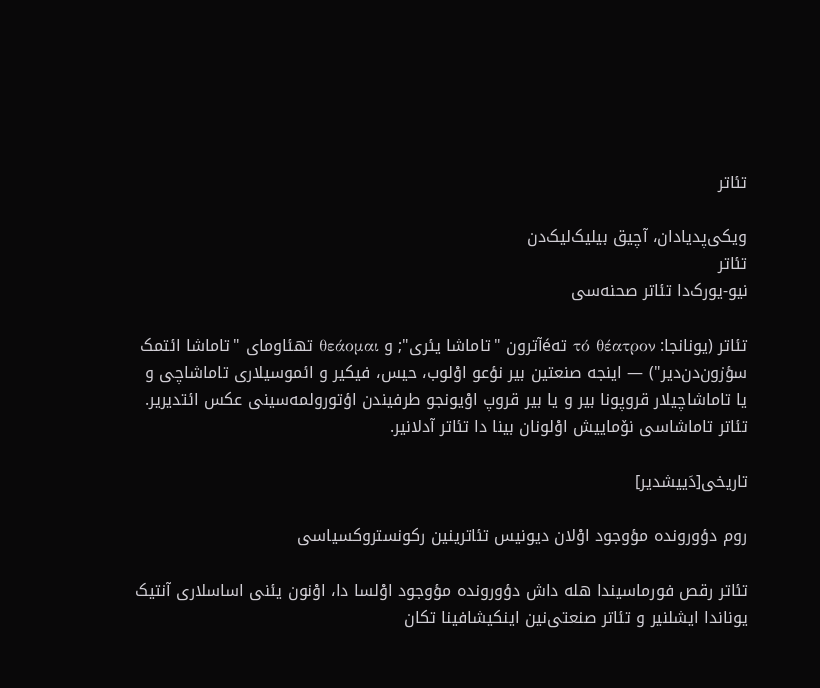تئاتر

ویکی‌پدیادان، آچیق بیلیک‌لیک‌دن
تئاتر
نیو-یورک‌دا تئاتر صحنه‌سی

تئاتر (یونانجا: τό θέατρον تهéآترون "تاماشا یئری"; و θεάομαι تهئاومای "تاماشا ائتمک سؤزون‌دن‌دیر") — اینجه صنعتین بیر نؤعو اوْلوب، حیس، فیکیر و ائموسیلاری تاماشا‌چی و یا تاماشا‌چیلار قروپونا بیر و یا بیر قروپ اوْیونجو طرفیندن اؤتورولمه‌سینی عکس ائتدیریر. تئاتر تاماشا‌سی نۆماییش اوْلونان بینا دا تئاتر آدلانیر.

تاریخی[دَییشدیر]

روم دؤورونده مؤوجود اوْلان دیونیس تئاترینین رکونستروکسیاسی

تئاتر رقص فورماسیندا هله داش دؤورونده مؤوجود اوْلسا دا، اوْنون یئنی اساسلاری آنتیک یوناندا ایشلنیر و تئاتر صنعتی‌نین اینکیشافینا تکان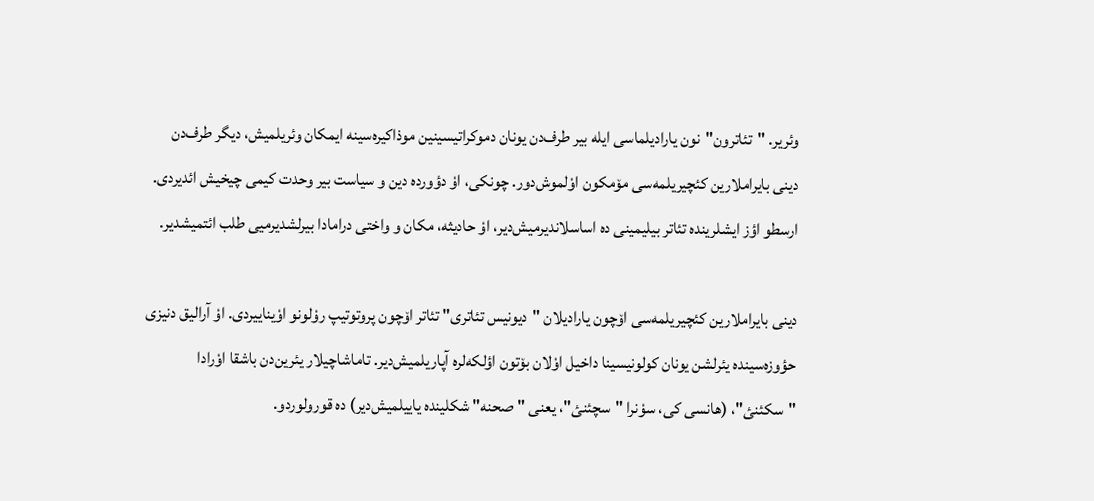وئریر. "تئاترون"نون یارادیلما‌سی ایله بیر طرف‌دن یونان دموکراتیسینین موذاکیره‌سینه ایمکان وئریلمیش، دیگر طرف‌دن دینی بایراملارین کئچیریلمه‌سی مۆمکون اوْلموش‌دور. چونکی، اوْ دؤورده دین و سیاست بیر وحدت کیمی چیخیش ائدیردی. ارسطو اؤز ایشلرینده تئاتر بیلیمینی ده اساسلاندیرمیش‌دیر، اوْ حادیثه، مکان و واختی دراما‌دا بیرلشدیرمیی طلب ائتمیشدیر.

دینی بایراملارین کئچیریلمه‌سی اۆچون یارادیلان "دیونیس تئاتری" تئاتر اۆچون پروتوتیپ روْلونو اوْیناییردی. اوْ آرا‌لیق دنیزی حؤوزه‌سینده یئرلشن یونان کولونیسینا داخیل اوْلان بۆتون اؤلکه‌لره آپاریلمیش‌دیر. تاماشا‌چیلار یئرین‌دن باشقا اوْرا‌دا "سکئنئ"، (هانسی کی، سوْنرا "سچئنئ"، یعنی "صحنه" شکلینده یاییلمیش‌دیر) ده قورولوردو.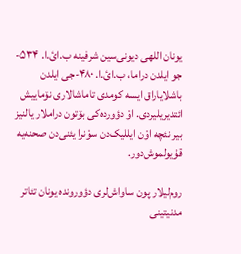یونان اللهی دیونی‌سین شرفینه ب.ائ.ا. ۵۳۴-جو ایلدن دراما، ب.ائ.ا. ۴۸۰-جی ایلدن باشلایا‌راق ایسه کومدی تاماشالاری نۆماییش ائتدیریلیردی. اوْ دؤورده‌کی بۆتون دراملار یالنیز بیر نئچه اوْن ایللیک‌دن سوْنرا یئنی‌دن صحنه‌یه قۇیولموش‌دور.

روم‌لیلار پون ساواش‌لری دؤورونده یونان تئاتر مدنیتینی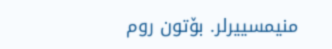منیمسییرلر. بۆتون روم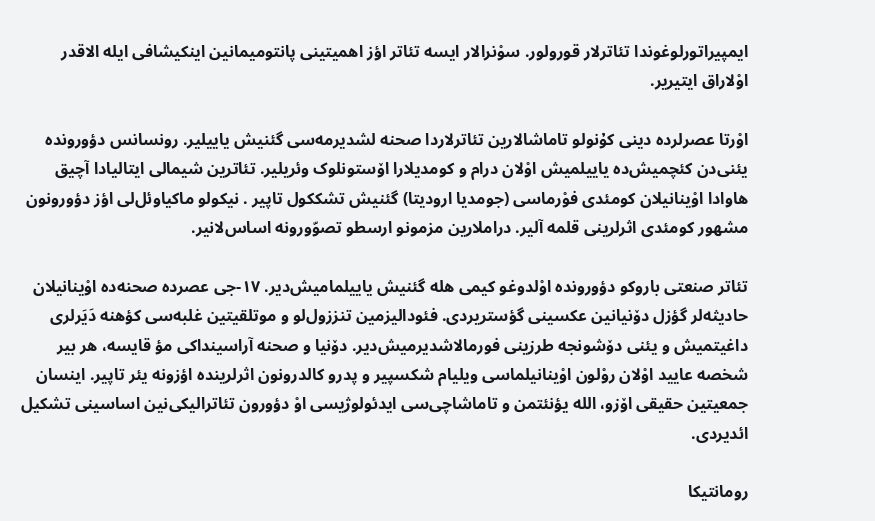ایمپیراتورلوغوندا تئاترلار قورولور. سوْنرالار ایسه تئاتر اؤز اهمیتینی پانتومیمانین اینکیشافی ایله الاقدر اوْلا‌راق ایتیریر.

اوْرتا عصرلرده دینی کۇنولو تاماشالارین تئاترلاردا صحنه لشدیرمه‌سی گئنیش یاییلیر. رونسانس دؤورونده یئنی‌دن کئچمیش‌ده یاییلمیش اوْلان درام و کومدیلارا اۆستونلوک وئریلیر. تئاترین شیما‌لی ایتالیا‌دا آچیق هاوا‌دا اوْینانیلان کومئدی فوْرما‌سی (جومدیا ارودیتا) گئنیش تشککول تاپیر . نیکولو ماکیاوئل‌لی اؤز دؤورونون مشهور کومئدی اثرلرینی قلمه آلیر. دراملارین مزمونو ارسطو تصوّورونه اساس‌لانیر.

تئاتر صنعتی باروکو دؤورونده اوْلدوغو کیمی هله گئنیش یاییلمامیش‌دیر. ۱۷-جی عصرده صحنه‌ده اوْینانیلان حادیثه‌لر گؤزل دۆنیانین عکسینی گؤستریردی. فئودالیزمین تنززول‌لو و موتلقیتین غلبه‌سی کؤهنه دَیَرلری داغیتمیش و یئنی دۆشونجه طرزینی فورمالاشدیرمیش‌دیر. دۆنیا و صحنه آراسینداکی مؤ قایسه، هر بیر شخصه عایید اوْلان روْلون اوْینانیلما‌سی ویلیام شکسپیر و پدرو کالدرونون اثرلرینده اؤزونه یئر تاپیر. اینسان جمعیتین حقیقی اۆزو، الله یؤنئتمن و تاماشا‌چی‌سی ایدئولوژیسی اوْ دؤورون تئاترا‌لیکی‌نین اسا‌سینی تشکیل ائدیردی.

رومانتیکا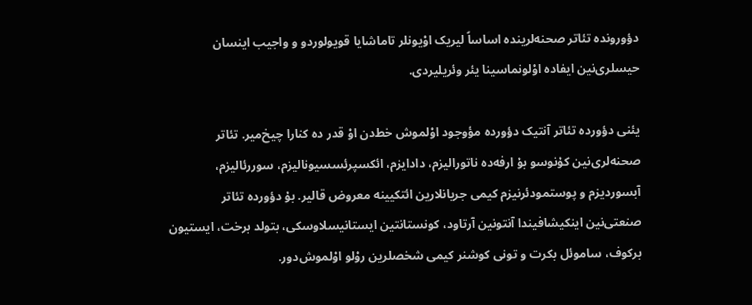دؤورونده تئاتر صحنه‌لرینده اساساً لیریک اوْیونلر تاماشایا قویولوردو و واجیب اینسان حیسلری‌نین ایفا‌ده اوْلونما‌سینا یئر وئریلیردی.

یئنی دؤورده تئاتر آنتیک دؤورده مؤوجود اوْلموش خط‌دن اوْ قدر ده کنارا چیخ‌میر. تئاتر صحنه‌لری‌نین کۇنوسو بۇ ارفه‌ده ناتورالیزم، دادایزم، ائکسپرئسسیونالیزم، سوررئالیزم، آبسوردیزم و پوستمودئرنیزم کیمی جریانلارین ائتکیینه معروض قالیر. بۇ دؤورده تئاتر صنعتی‌نین اینکیشافیندا آنتونین آرتاود، کونستانتین ایستانیسلاوسکی، بتولد برخت، ایستیون برکوف، ساموئل بکرت و تونی کوشنر کیمی شخصلرین روْلو اوْلموش‌دور.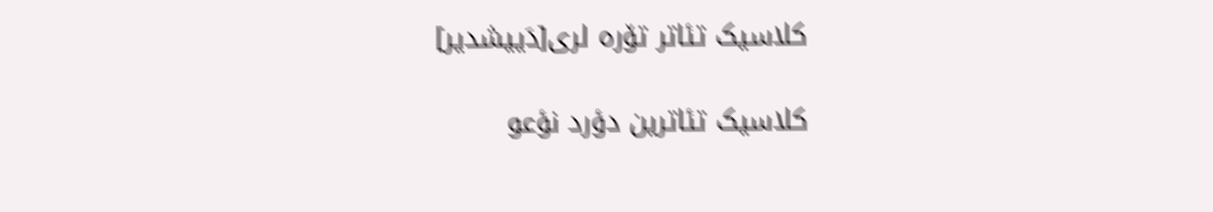کلاسیک تئاتر تۆره لری[دَییشدیر]

کلاسیک تئاترین دؤرد نؤعو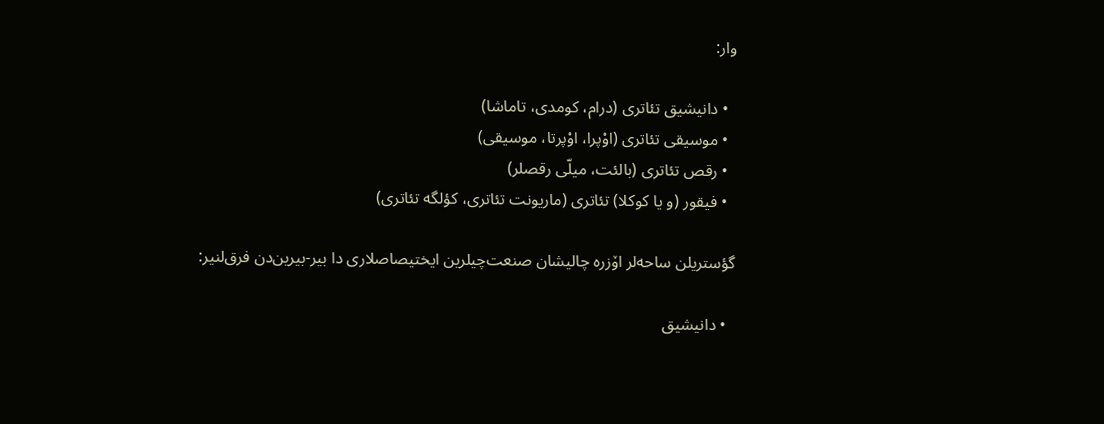وار:

  • دانیشیق تئاتری (درام، کومدی، تاماشا)
  • موسیقی تئاتری (اوْپرا، اوْپرتا، موسیقی)
  • رقص تئاتری (بالئت، میلّی رقصلر)
  • فیقور (و یا کوکلا) تئاتری (ماریونت تئاتری، کؤلگه تئاتری)

گؤستریلن ساحه‌لر اۆزره چالیشان صنعت‌چیلرین ایختیصاصلاری دا بیر-بیرین‌دن فرق‌لنیر:

  • دانیشیق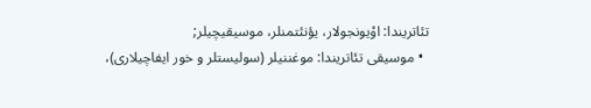تئاتریندا: اوْیونجولار، یؤنئتمنلر، موسیقیچیلر;
  • موسیقی تئاتریندا: موغننیلر (سولیستلر و خور ایفا‌چیلاری)،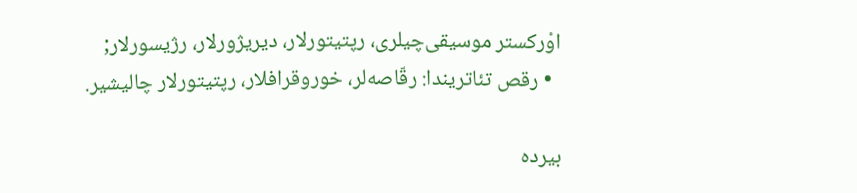اوْرکستر موسیقی‌چیلری، رپتیتورلار، دیریژورلار، رژیسورلار;
  • رقص تئاتریندا: رقّا‌صه‌لر، خوروقرافلار، رپتیتورلار چالیشیر.

بیرده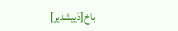باخ[دَییشدیر]